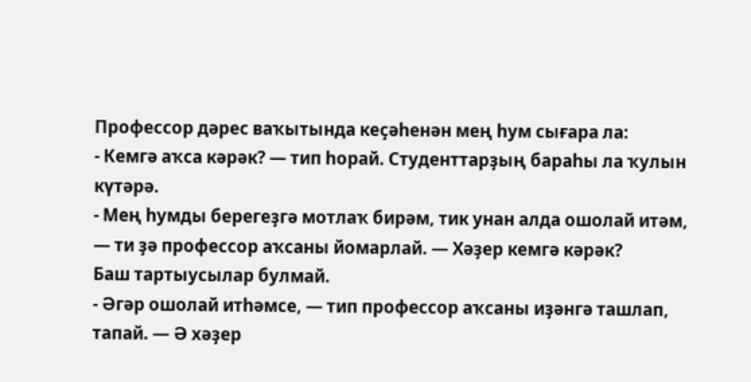Профессор дәрес ваҡытында кеҫәһенән мең һум сығара ла:
- Кемгә аҡса кәрәк? — тип һорай. Студенттарҙың бараһы ла ҡулын күтәрә.
- Мең һумды берегеҙгә мотлаҡ бирәм, тик унан алда ошолай итәм, — ти ҙә профессор аҡсаны йомарлай. — Хәҙер кемгә кәрәк?
Баш тартыусылар булмай.
- Әгәр ошолай итһәмсе, — тип профессор аҡсаны иҙәнгә ташлап, тапай. — Ә хәҙер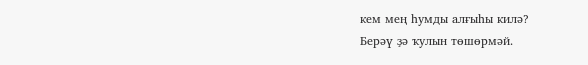кем мең һумды алғыһы килә?
Берәү ҙә ҡулын төшөрмәй.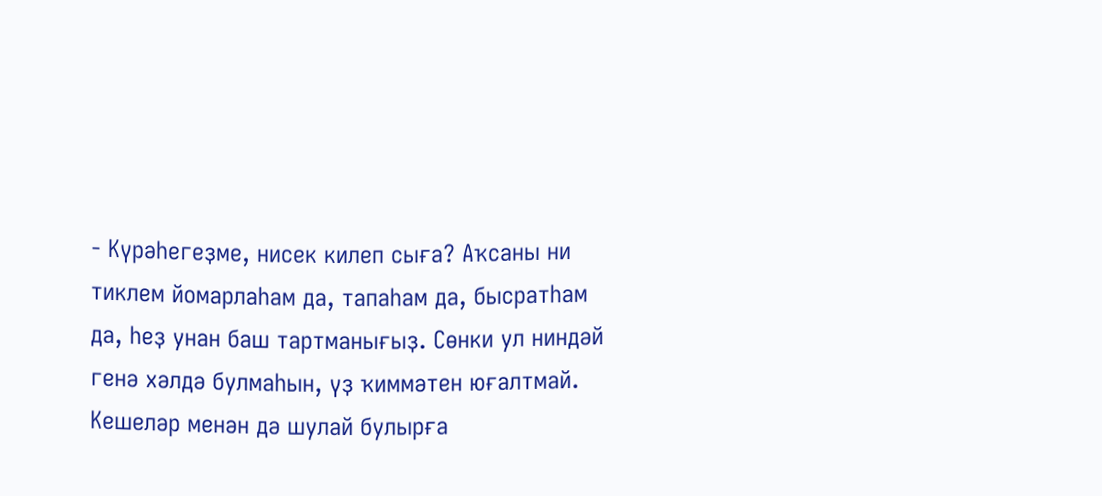- Күрәһегеҙме, нисек килеп сыға? Аҡсаны ни тиклем йомарлаһам да, тапаһам да, бысратһам да, һеҙ унан баш тартманығыҙ. Сөнки ул ниндәй генә хәлдә булмаһын, үҙ ҡиммәтен юғалтмай. Кешеләр менән дә шулай булырға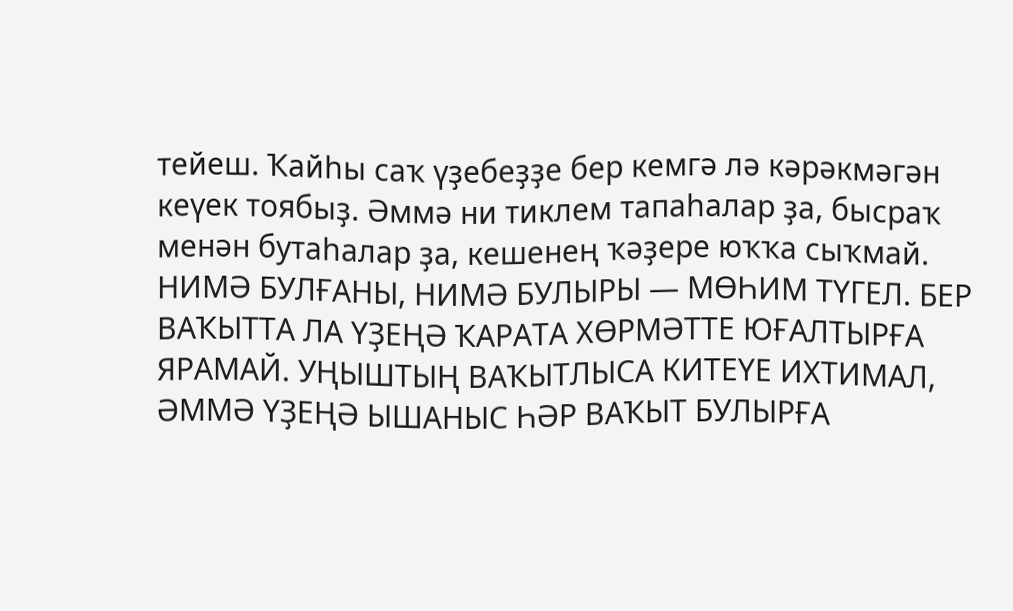тейеш. Ҡайһы саҡ үҙебеҙҙе бер кемгә лә кәрәкмәгән кеүек тоябыҙ. Әммә ни тиклем тапаһалар ҙа, бысраҡ менән бутаһалар ҙа, кешенең ҡәҙере юҡҡа сыҡмай.
НИМӘ БУЛҒАНЫ, НИМӘ БУЛЫРЫ — МӨҺИМ ТҮГЕЛ. БЕР ВАҠЫТТА ЛА ҮҘЕҢӘ ҠАРАТА ХӨРМӘТТЕ ЮҒАЛТЫРҒА ЯРАМАЙ. УҢЫШТЫҢ ВАҠЫТЛЫСА КИТЕҮЕ ИХТИМАЛ, ӘММӘ ҮҘЕҢӘ ЫШАНЫС ҺӘР ВАҠЫТ БУЛЫРҒА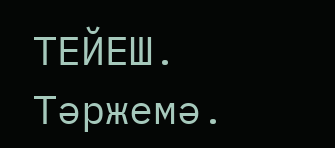ТЕЙЕШ.
Тәржемә.